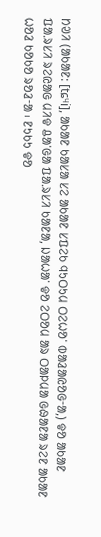ᱴᱣᱤ (ᱟᱠᱟᱱ: [tɕᶣi], ᱟᱠᱟᱱ ᱠᱟᱥᱟ ᱥᱮ ᱟᱠᱟᱱ ᱥᱯᱮᱠ ᱧᱩᱛᱩᱢ ᱛᱮᱦᱚᱸ ᱵᱟᱲᱟᱭᱚᱜᱼᱟ,) ᱫᱚ ᱟᱠᱟᱱ ᱯᱟᱹᱨᱥᱤ ᱨᱮᱭᱟᱜ ᱢᱤᱫ ᱪᱟᱸᱜᱟ ᱯᱟᱹᱨᱥᱤ ᱠᱟᱱᱟ, ᱡᱟᱦᱟᱸ ᱫᱚ ᱮᱛᱚᱢ ᱟᱨ ᱛᱟᱞᱢᱟ ᱜᱷᱟᱱᱟ ᱨᱮᱱ ᱟᱠᱟᱱ ᱦᱚᱲ ᱠᱚᱠᱚ ᱨᱚᱲᱼᱟ ᱾ ᱱᱩᱠᱩ ᱫᱚ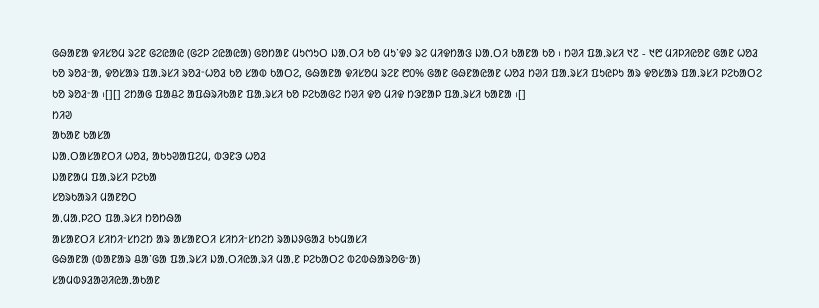ᱜᱷᱟᱱᱟ ᱫᱤᱥᱚᱢ ᱨᱮᱱ ᱜᱮᱭᱟᱭ (ᱜᱮᱞ ᱮᱭᱟᱭᱟ) ᱜᱚᱴᱟᱱ ᱢᱩᱬᱩᱛ ᱡᱟᱹᱛᱤ ᱠᱚ ᱢᱩᱸᱫᱽ ᱨᱮ ᱢᱤᱫᱴᱟᱝ ᱡᱟᱹᱛᱤ ᱠᱟᱱᱟ ᱠᱚ ᱾ ᱴᱣᱤ ᱯᱟᱹᱨᱥᱤ ᱑᱗ - ᱑᱘ ᱢᱤᱞᱤᱭᱚᱱ ᱜᱟᱱ ᱦᱚᱲ ᱠᱚ ᱨᱚᱲᱼᱟ, ᱫᱚᱥᱟᱨ ᱯᱟᱹᱨᱥᱤ ᱨᱚᱲᱼᱦᱚᱲ ᱠᱚ ᱥᱟᱵ ᱠᱟᱛᱮ, ᱜᱷᱟᱱᱟ ᱫᱤᱥᱚᱢ ᱨᱮᱱ ᱘᱐% ᱜᱟᱱ ᱜᱷᱱᱟᱭᱟᱱ ᱦᱚᱲ ᱴᱣᱤ ᱯᱟᱹᱨᱥᱤ ᱯᱩᱭᱞᱩ ᱟᱨ ᱫᱚᱥᱟᱨ ᱯᱟᱹᱨᱥᱤ ᱞᱮᱠᱟᱛᱮ ᱠᱚ ᱨᱚᱲᱼᱟ ᱾[][] ᱮᱴᱟᱜ ᱯᱟᱪᱮ ᱟᱯᱷᱨᱤᱠᱟᱱ ᱯᱟᱹᱨᱥᱤ ᱠᱚ ᱞᱮᱠᱟᱜᱮ ᱴᱣᱤ ᱫᱚ ᱢᱤᱫ ᱴᱳᱱᱟᱞ ᱯᱟᱹᱨᱥᱤ ᱠᱟᱱᱟ ᱾[]
ᱴᱤᱣ
ᱟᱠᱟᱱ ᱠᱟᱥᱟ
ᱡᱟᱹᱛᱟᱥᱟᱱᱛᱤ ᱦᱚᱲ, ᱟᱠᱩᱣᱟᱯᱮᱢ, ᱵᱳᱱᱳ ᱦᱚᱲ
ᱡᱟᱱᱟᱢ ᱯᱟᱹᱨᱥᱤ ᱞᱮᱠᱟ
ᱥᱚᱨᱠᱟᱨᱤ ᱢᱟᱱᱚᱛ
ᱟᱹᱢᱟᱹᱞᱮᱛ ᱯᱟᱹᱨᱥᱤ ᱴᱚᱴᱷᱟ
ᱟᱥᱟᱱᱛᱤ ᱥᱤᱴᱤᱼᱥᱴᱮᱴ ᱟᱨ ᱟᱥᱟᱱᱛᱤ ᱥᱤᱴᱤᱼᱥᱴᱮᱴ ᱨᱟᱡᱽᱜᱟᱲ ᱠᱩᱢᱟᱥᱤ
ᱜᱷᱟᱱᱟ (ᱵᱟᱱᱟᱨ ᱪᱟᱸᱜᱟ ᱯᱟᱹᱨᱥᱤ ᱡᱟᱹᱛᱤᱭᱟᱹᱨᱤ ᱢᱟᱹᱱ ᱞᱮᱠᱟᱛᱮ ᱵᱮᱵᱷᱟᱨᱚᱜᱼᱟ)
ᱥᱟᱢᱵᱽᱲᱟᱣᱤᱭᱟᱹᱟᱠᱟᱱ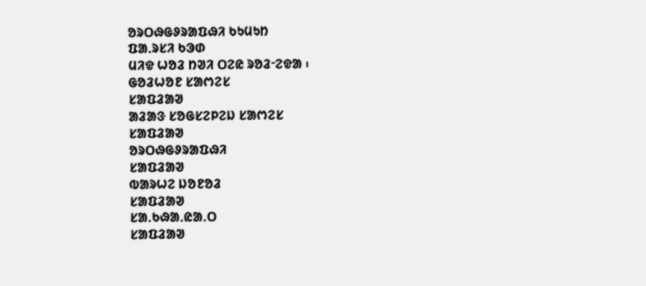ᱚᱨᱛᱷᱜᱽᱨᱟᱯᱷᱤ ᱠᱩᱢᱩᱴ
ᱯᱟᱹᱨᱥᱤ ᱠᱳᱰ
ᱢᱤᱫ ᱦᱚᱲ ᱴᱣᱤ ᱛᱮᱭ ᱨᱚᱲᱼᱮᱫᱟ ᱾
ᱜᱚᱲᱦᱚᱱ ᱥᱟᱬᱮᱥ
ᱥᱟᱯᱲᱟᱣ
ᱟᱲᱟᱝ ᱥᱚᱜᱥᱮᱞᱮᱡ ᱥᱟᱬᱮᱥ
ᱥᱟᱯᱲᱟᱣ
ᱚᱨᱛᱷᱜᱽᱨᱟᱯᱷᱤ
ᱥᱟᱯᱲᱟᱣ
ᱵᱟᱨᱦᱮ ᱡᱚᱱᱚᱲ
ᱥᱟᱯᱲᱟᱣ
ᱥᱟᱹᱠᱷᱟᱹᱭᱟᱹᱛ
ᱥᱟᱯᱲᱟᱣ